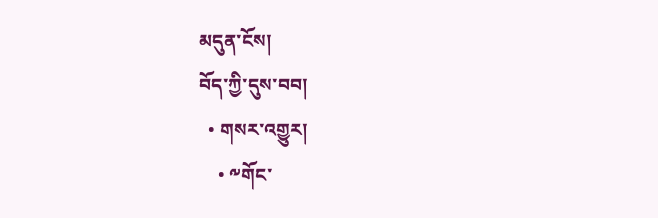མདུན་ངོས།
བོད་ཀྱི་དུས་བབ།
  • གསར་འགྱུར།
    • ༸གོང་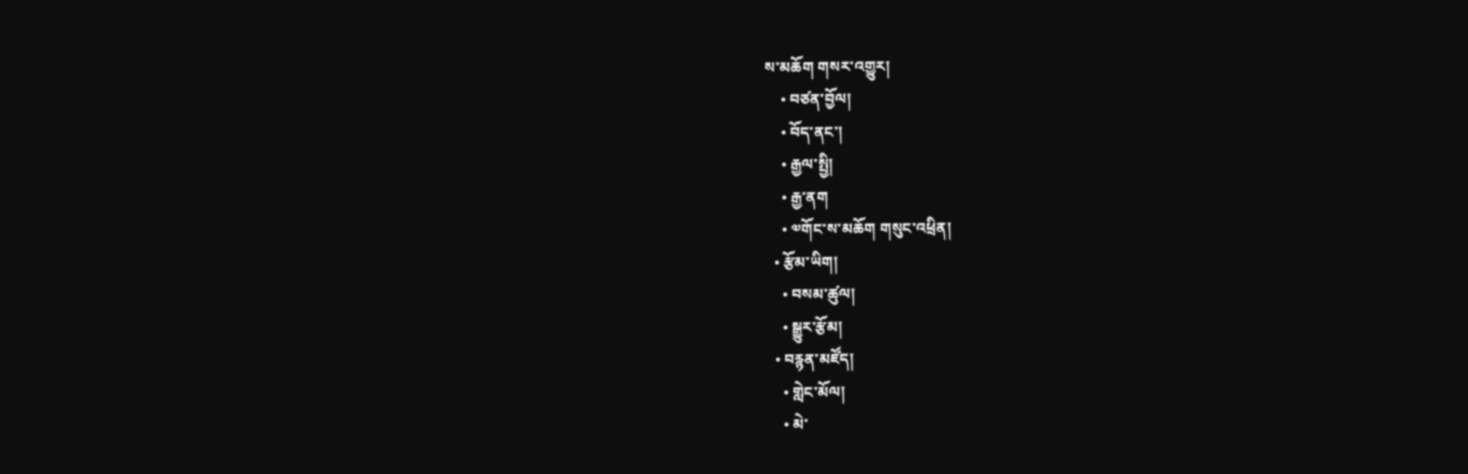ས་མཆོག གསར་འགྱུར།
    • བཙན་བྱོལ།
    • བོད་ནང་།
    • རྒྱལ་སྤྱི།
    • རྒྱ་ནག
    • ༧གོང་ས་མཆོག གསུང་འཕྲིན།
  • རྩོམ་ཡིག།
    • བསམ་ཚུལ།
    • སྒྱུར་རྩོམ།
  • བརྙན་མཛོད།
    • གླེང་མོལ།
    • མེ་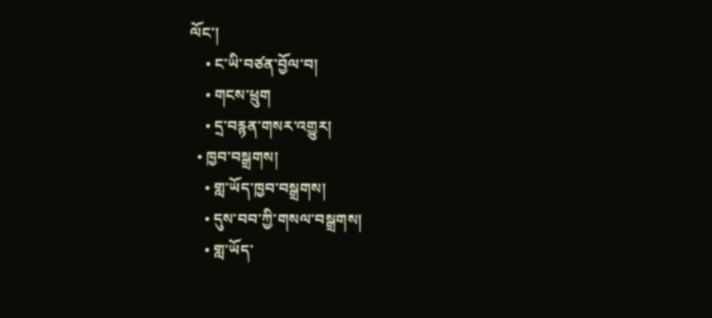ལོང་།
    • ང་ཡི་བཙན་བྱོལ་བ།
    • གངས་ཕྲུག
    • དྲ་བརྙན་གསར་འགྱུར།
  • ཁྱབ་བསྒྲགས།
    • གླ་ཡོད་ཁྱབ་བསྒྲགས།
    • དུས་བབ་ཀྱི་གསལ་བསྒྲགས།
    • གླ་ཡོད་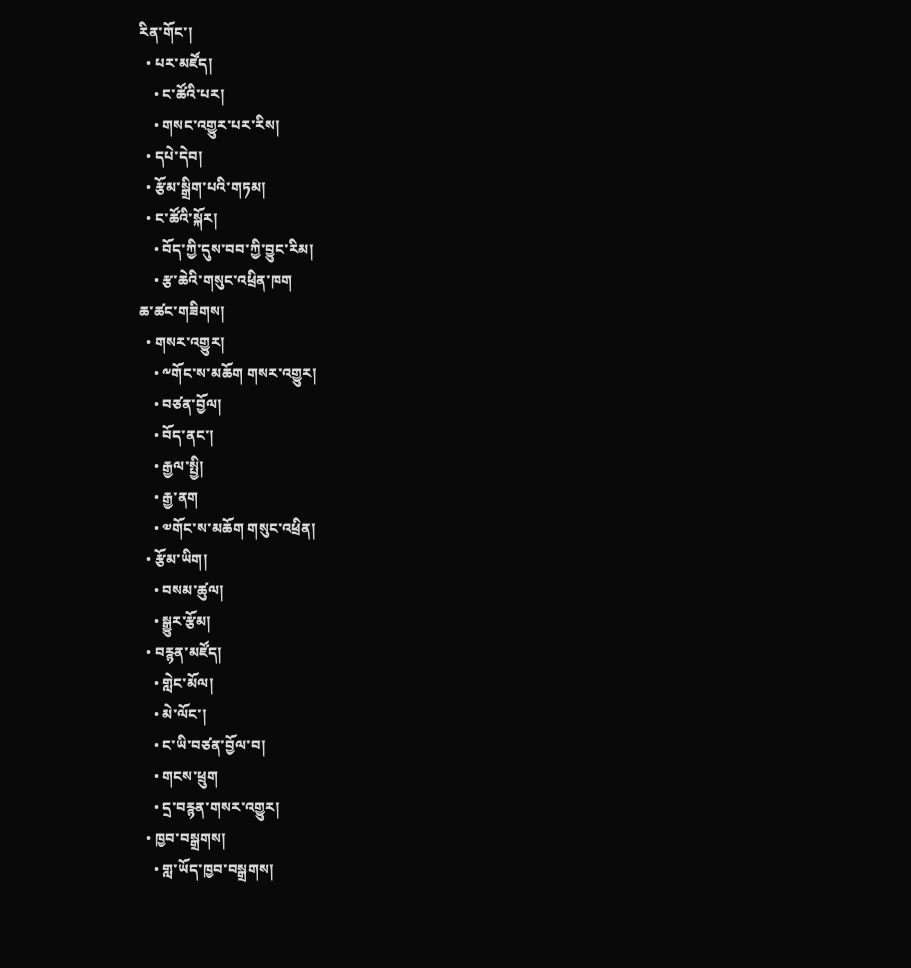རིན་གོང་།
  • པར་མཛོད།
    • ང་ཚོའི་པར།
    • གསང་འགྱུར་པར་རིས།
  • དཔེ་དེབ།
  • རྩོམ་སྒྲིག་པའི་གཏམ།
  • ང་ཚོའི་སྐོར།
    • བོད་ཀྱི་དུས་བབ་ཀྱི་བྱུང་རིམ།
    • རྩ་ཆེའི་གསུང་འཕྲིན་ཁག
ཆ་ཚང་གཟིགས།
  • གསར་འགྱུར།
    • ༸གོང་ས་མཆོག གསར་འགྱུར།
    • བཙན་བྱོལ།
    • བོད་ནང་།
    • རྒྱལ་སྤྱི།
    • རྒྱ་ནག
    • ༧གོང་ས་མཆོག གསུང་འཕྲིན།
  • རྩོམ་ཡིག།
    • བསམ་ཚུལ།
    • སྒྱུར་རྩོམ།
  • བརྙན་མཛོད།
    • གླེང་མོལ།
    • མེ་ལོང་།
    • ང་ཡི་བཙན་བྱོལ་བ།
    • གངས་ཕྲུག
    • དྲ་བརྙན་གསར་འགྱུར།
  • ཁྱབ་བསྒྲགས།
    • གླ་ཡོད་ཁྱབ་བསྒྲགས།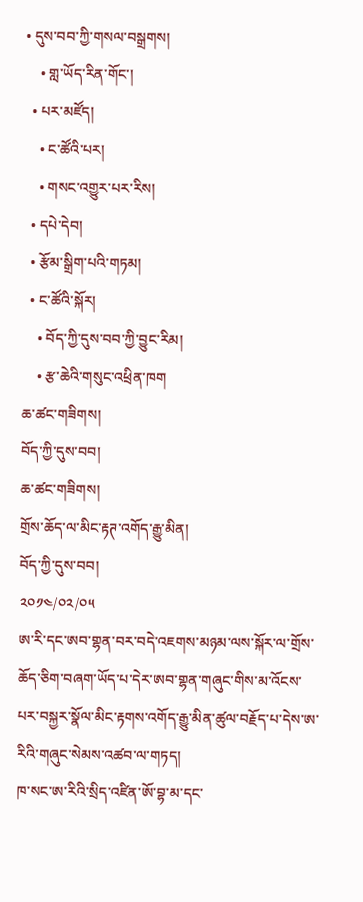• དུས་བབ་ཀྱི་གསལ་བསྒྲགས།
    • གླ་ཡོད་རིན་གོང་།
  • པར་མཛོད།
    • ང་ཚོའི་པར།
    • གསང་འགྱུར་པར་རིས།
  • དཔེ་དེབ།
  • རྩོམ་སྒྲིག་པའི་གཏམ།
  • ང་ཚོའི་སྐོར།
    • བོད་ཀྱི་དུས་བབ་ཀྱི་བྱུང་རིམ།
    • རྩ་ཆེའི་གསུང་འཕྲིན་ཁག
ཆ་ཚང་གཟིགས།
བོད་ཀྱི་དུས་བབ།
ཆ་ཚང་གཟིགས།
གྲོས་ཆོད་ལ་མིང་རྟཊ་འགོད་རྒྱུ་མིན།
བོད་ཀྱི་དུས་བབ།
༢༠༡༤/༠༢/༠༥
ཨ་རི་དང་ཨབ་གྷན་བར་བདེ་འཇགས་མཉམ་ལས་སྐོར་ལ་གྲོས་ཆོད་ཅིག་བཞག་ཡོད་པ་དེར་ཨབ་གྷན་གཞུང་གིས་མ་འོངས་པར་བསྐྱར་སྣོལ་མིང་རྟགས་འགོད་རྒྱུ་མིན་ཚུལ་བརྗོད་པ་དེས་ཨ་རིའི་གཞུང་སེམས་འཚབ་ལ་གཏད།
ཁ་སང་ཨ་རིའི་སྲིད་འཛིན་ཨོ་བྷ་མ་དང་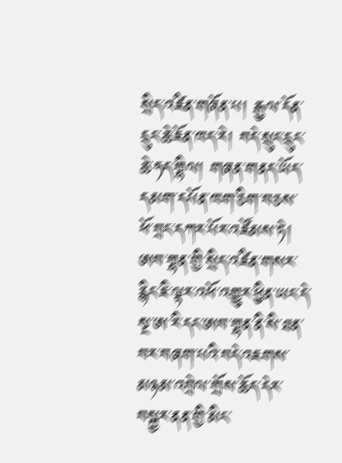སྲིད་འཛིན་གཞོན་པ། རྒྱལ་དོན་དྲུང་ཆེ་ཇོན་ཁད་རེ། བདེ་སྲུང་དྲུང་ཆེ་ཧད་གྷིལ། གཞན་གནད་ཡོད་དམག་དཔོན་ཁག་ཅིག་བཅས་ཕོ་བྲང་དཀར་པོར་འཛོམས་ཏེ། ཨབ་གྷན་གྱི་སྲིད་འཛིན་གསར་རྙིང་ཇི་ལྟར་འཕོ་འགྱུར་ཕྱིན་ཡང་དེ་སྔ་ཨ་རི་དང་ཨབ་གྷན་ནི་སི་ཐན་བར་བཞག་པའི་བདེ་འཇགས་མཉམ་འབྲེལ་གྲོས་ཆོད་དེར་བསྐྱར་ནན་གྱི་མིང་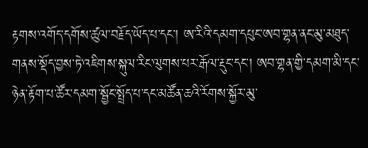རྟགས་འགོད་དགོས་ཚུལ་བརྗོད་ཡོད་པ་དང་། ཨ་རིའི་དམག་དཔུང་ཨབ་གྷན་ནང་མུ་མཐུད་གནས་སྡོད་བྱས་ཏེ་འཇིགས་སྐུལ་རིང་ལུགས་པར་རྒོལ་རྡུང་དང་། ཨབ་གྷན་གྱི་དམག་མི་དང་ཉེན་རྟོག་པ་ཚོར་དམག་སྦྱོང་སྤྲོད་པ་དང་མཚོན་ཆའི་རོགས་སྐྱོར་མུ་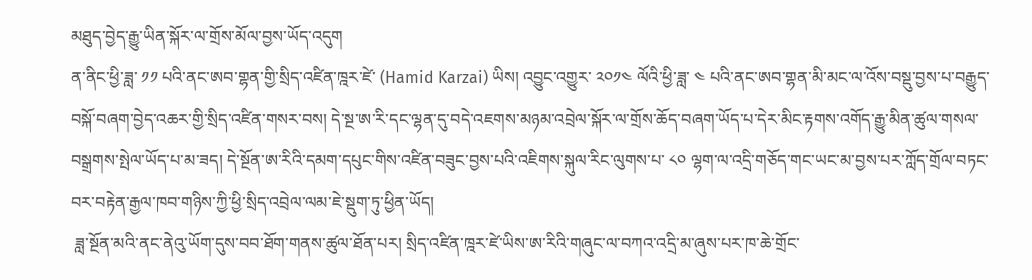མཐུད་བྱེད་རྒྱུ་ཡིན་སྐོར་ལ་གྲོས་མོལ་བྱས་ཡོད་འདུག
ན་ནིང་ཕྱི་ཟླ་ ༡༡ པའི་ནང་ཨབ་གྷན་གྱི་སྲིད་འཛིན་ཁྰར་ཛེ་ (Hamid Karzai) ཡིས། འབྱུང་འགྱུར་ ༢༠༡༤ ལོའི་ཕྱི་ཟླ་ ༤ པའི་ནང་ཨབ་གྷན་མི་མང་ལ་འོས་བསྡུ་བྱས་པ་བརྒྱུད་བསྐོ་བཞག་བྱེད་འཆར་གྱི་སྲིད་འཛིན་གསར་བས། དེ་སྔ་ཨ་རི་དང་ལྷན་དུ་བདེ་འཇགས་མཉམ་འབྲེལ་སྐོར་ལ་གྲོས་ཆོད་བཞག་ཡོད་པ་དེར་མིང་རྟགས་འགོད་རྒྱུ་མིན་ཚུལ་གསལ་བསྒྲགས་སྤེལ་ཡོད་པ་མ་ཟད། དེ་སྔོན་ཨ་རིའི་དམག་དཔུང་གིས་འཛིན་བཟུང་བྱས་པའི་འཇིགས་སྐུལ་རིང་ལུགས་པ་ ༨༠ ལྷག་ལ་འདྲི་གཅོད་གང་ཡང་མ་བྱས་པར་ཀློད་གྲོལ་བཏང་བར་བརྟེན་རྒྱལ་ཁབ་གཉིས་ཀྱི་ཕྱི་སྲིད་འབྲེལ་ལམ་ཇེ་སྡུག་ཏུ་ཕྱིན་ཡོད།
 ཟླ་སྔོན་མའི་ནང་ནེའུ་ཡོག་དུས་བབ་ཐོག་གནས་ཚུལ་ཐོན་པར། སྲིད་འཛིན་ཁྰར་ཛེ་ཡིས་ཨ་རིའི་གཞུང་ལ་བཀའ་འདྲི་མ་ཞུས་པར་ཁ་ཆེ་གྲོང་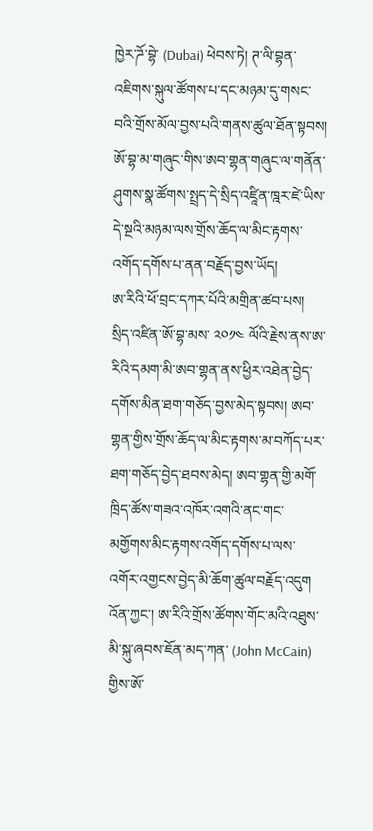ཁྱེར་ཌོ་བྷེ་ (Dubai) ཕེབས་ཏེ། ཊ་ལི་བྷན་འཇིགས་སྐུལ་ཚོགས་པ་དང་མཉམ་དུ་གསང་བའི་གྲོས་མོལ་བྱས་པའི་གནས་ཚུལ་ཐོན་སྟབས། ཨོ་བྷ་མ་གཞུང་གིས་ཨབ་གྷན་གཞུང་ལ་གནོན་ཤུགས་སྣ་ཚོགས་སྤྲད་དེ་སྲིད་འཛཱིན་ཁྰར་ཛེ་ཡིས་དེ་སྔའི་མཉམ་ལས་གྲོས་ཆོད་ལ་མིང་རྟགས་འགོད་དགོས་པ་ནན་བརྗོད་བྱས་ཡོད།
ཨ་རིའི་ཕོ་བྲང་དཀར་པོའི་མགྲིན་ཚབ་པས། སྲིད་འཛིན་ཨོ་བྷ་མས་ ༢༠༡༤ ལོའི་རྗེས་ནས་ཨ་རིའི་དམག་མི་ཨབ་གྷན་ནས་ཕྱིར་འཐེན་བྱེད་དགོས་མིན་ཐག་གཅོད་བྱས་མེད་སྟབས། ཨབ་གྷན་གྱིས་གྲོས་ཆོད་ལ་མིང་རྟགས་མ་བཀོད་པར་ཐག་གཅོད་བྱེད་ཐབས་མེད། ཨབ་གྷན་གྱི་མགོ་ཁྲིད་ཚོས་གཟའ་འཁོར་འགའི་ནང་གང་མགྱོགས་མིང་རྟགས་འགོད་དགོས་པ་ལས་འགོར་འགྱངས་བྱེད་མི་ཆོག་ཚུལ་བརྗོད་འདུག
འོན་ཀྱང་། ཨ་རིའི་གྲོས་ཚོགས་གོང་མའི་འཐུས་མི་སྐུ་ཞབས་ཇོན་མད་ཀན་ (John McCain) གྱིས་ཨོ་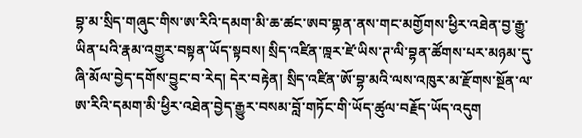བྷ་མ་སྲིད་གཞུང་གིས་ཨ་རིའི་དམག་མི་ཆ་ཚང་ཨབ་གྷན་ནས་གང་མགྱོགས་ཕྱིར་འཐེན་བྱ་རྒྱུ་ཡིན་པའི་རྣམ་འགྱུར་བསྟན་ཡོད་སྟབས། སྲིད་འཛིན་ཁྰར་ཛེ་ཡིས་ཊ་ལི་བྷན་ཚོགས་པར་མཉམ་དུ་ཞི་མོལ་བྱེད་དགོས་བྱུང་བ་རེད། དེར་བརྟེན། སྲིད་འཛིན་ཨོ་བྷ་མའི་ལས་འཁུར་མ་རྫོགས་སྔོན་ལ་ཨ་རིའི་དམག་མི་ཕྱིར་འཐེན་བྱེད་རྒྱུར་བསམ་བློ་གཏོང་གི་ཡོད་ཚུལ་བརྗོད་ཡོད་འདུག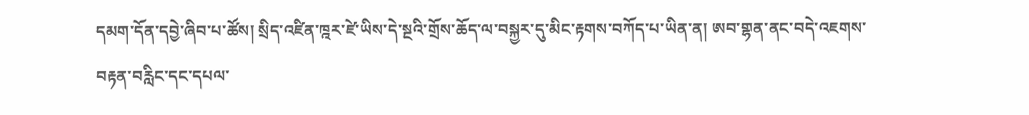དམག་དོན་དབྱེ་ཞིབ་པ་ཚོས། སྲིད་འཛིན་ཁྰར་ཛེ་ཡིས་དེ་སྔའི་གྲོས་ཆོད་ལ་བསྐྱར་དུ་མིང་རྟགས་བཀོད་པ་ཡིན་ན། ཨབ་གྷན་ནང་བདེ་འཇགས་བརྟན་བརླིང་དང་དཔལ་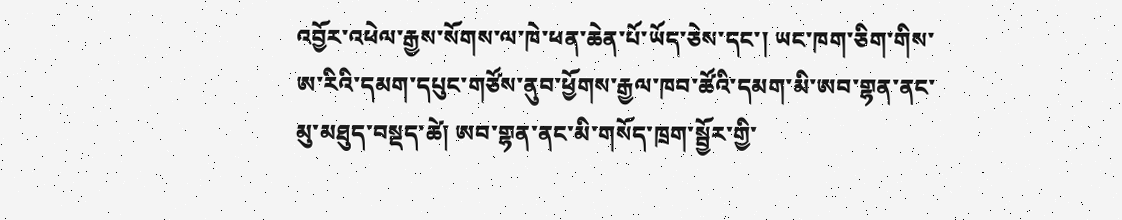འབྱོར་འཕེལ་རྒྱས་སོགས་ལ་ཁེ་ཕན་ཆེན་པོ་ཡོད་ཅེས་དང་། ཡང་ཁག་ཅིག་གིས་ཨ་རིའི་དམག་དཔུང་གཙོས་ནུབ་ཕྱོགས་རྒྱལ་ཁབ་ཚོའི་དམག་མི་ཨབ་གྷན་ནང་མུ་མཐུད་བསྡད་ཚེ། ཨབ་གྷན་ནང་མི་གསོད་ཁྲག་སྦྱོར་གྱི་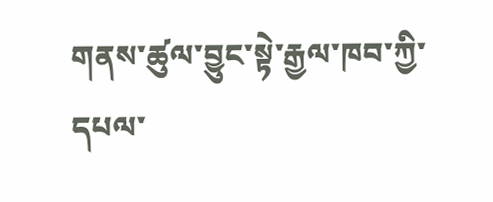གནས་ཚུལ་བྱུང་སྟེ་རྒྱལ་ཁབ་ཀྱི་དཔལ་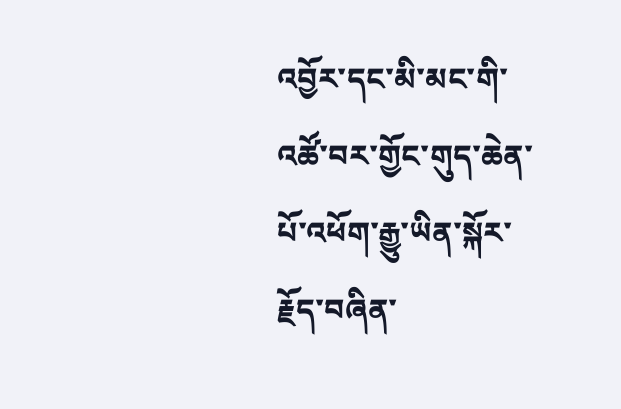འབྱོར་དང་མི་མང་གི་འཚོ་བར་གྱོང་གུད་ཆེན་པོ་འཕོག་རྒྱུ་ཡིན་སྐོར་རྗོད་བཞིན་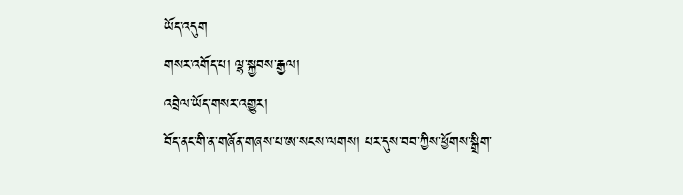ཡོད་འདུག
གསར་འགོད་པ། ལྷ་སྐྱབས་རྒྱལ།
འབྲེལ་ཡོད་གསར་འགྱུར།
བོད་ནང་གི་ན་གཞོན་གཞས་པ་ཨ་སངས་ལགས། པར་དུས་བབ་ཀྱིས་ཕྱོགས་སྒྲིག་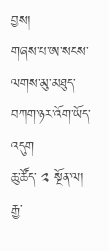བྱས།
གཞས་པ་ཨ་སངས་ལགས་མུ་མཐུད་བཀག་ཉར་འོག་ཡོད་འདུག
ཆུ་ཚོད་ ༢ སྔོན་ལ།
རྒྱ་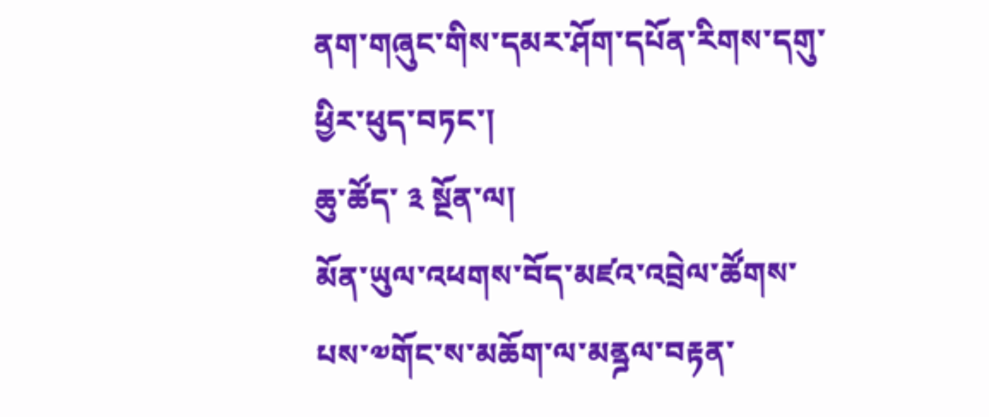ནག་གཞུང་གིས་དམར་ཤོག་དཔོན་རིགས་དགུ་ཕྱིར་ཕུད་བཏང་།
ཆུ་ཚོད་ ༣ སྔོན་ལ།
མོན་ཡུལ་འཕགས་བོད་མཛའ་འབྲེལ་ཚོགས་པས་༧གོང་ས་མཆོག་ལ་མནྜལ་བརྟན་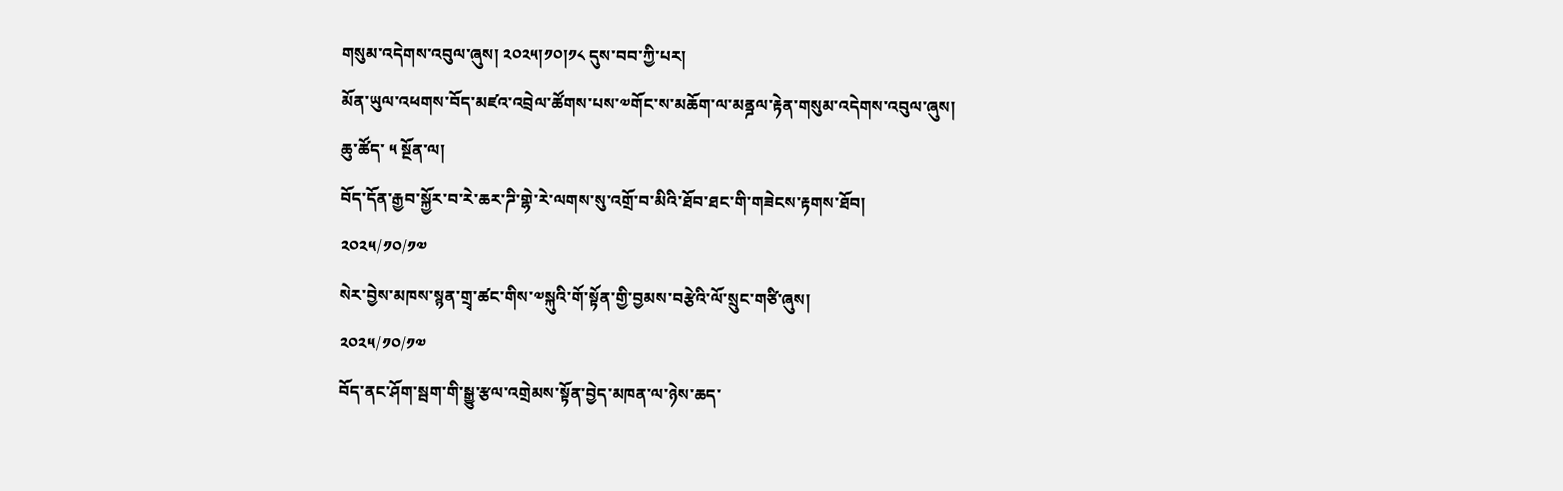གསུམ་འདེགས་འབུལ་ཞུས། ༢༠༢༥།༡༠།༡༨ དུས་བབ་ཀྱི་པར།
མོན་ཡུལ་འཕགས་བོད་མཛའ་འབྲེལ་ཚོགས་པས་༧གོང་ས་མཆོག་ལ་མནྜལ་རྟེན་གསུམ་འདེགས་འབུལ་ཞུས།
ཆུ་ཚོད་ ༥ སྔོན་ལ།
བོད་དོན་རྒྱབ་སྐྱོར་བ་རེ་ཆར་ཌི་གྷེ་རེ་ལགས་སུ་འགྲོ་བ་མིའི་ཐོབ་ཐང་གི་གཟེངས་རྟགས་ཐོབ།
༢༠༢༥/༡༠/༡༧
སེར་བྱེས་མཁས་སྙན་གྲྭ་ཚང་གིས་༧སྐུའི་གོ་སྟོན་གྱི་བྱམས་བརྩེའི་ལོ་སྲུང་གཙི་ཞུས།
༢༠༢༥/༡༠/༡༧
བོད་ནང་ཤོག་སྦག་གི་སྒྱུ་རྩལ་འགྲེམས་སྟོན་བྱེད་མཁན་ལ་ཉེས་ཆད་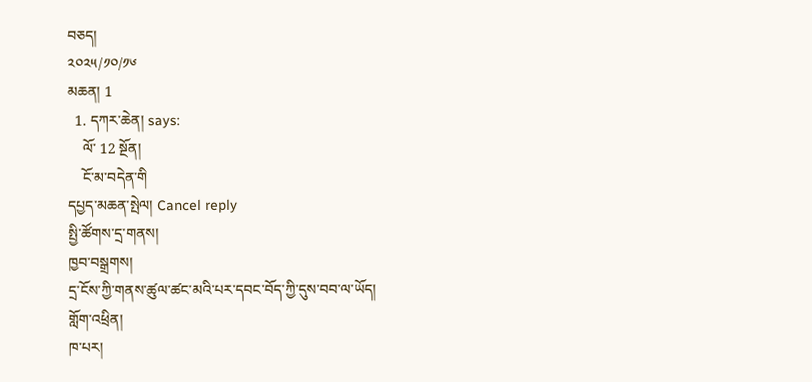བཅད།
༢༠༢༥/༡༠/༡༦
མཆན། 1
  1. དཀར་ཆེན། says:
    ལོ་ 12 སྔོན།
    ངོ་མ་བདེན་གི
དཔྱད་མཆན་སྤེལ། Cancel reply
སྤྱི་ཚོགས་དྲ་གནས།
ཁྱབ་བསྒྲགས།
དྲ་ངོས་ཀྱི་གནས་ཚུལ་ཚང་མའི་པར་དབང་བོད་ཀྱི་དུས་བབ་ལ་ཡོད།
གློག་འཕྲིན།
ཁ་པར།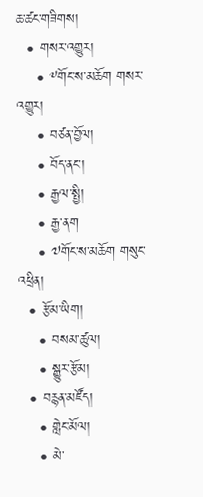ཆ་ཚང་གཟིགས།
  • གསར་འགྱུར།
    • ༸གོང་ས་མཆོག གསར་འགྱུར།
    • བཙན་བྱོལ།
    • བོད་ནང་།
    • རྒྱལ་སྤྱི།
    • རྒྱ་ནག
    • ༧གོང་ས་མཆོག གསུང་འཕྲིན།
  • རྩོམ་ཡིག།
    • བསམ་ཚུལ།
    • སྒྱུར་རྩོམ།
  • བརྙན་མཛོད།
    • གླེང་མོལ།
    • མེ་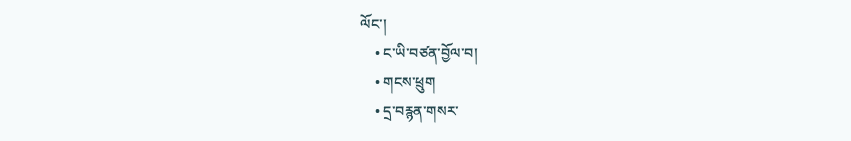ལོང་།
    • ང་ཡི་བཙན་བྱོལ་བ།
    • གངས་ཕྲུག
    • དྲ་བརྙན་གསར་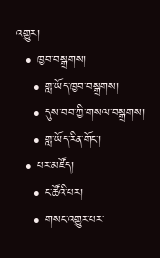འགྱུར།
  • ཁྱབ་བསྒྲགས།
    • གླ་ཡོད་ཁྱབ་བསྒྲགས།
    • དུས་བབ་ཀྱི་གསལ་བསྒྲགས།
    • གླ་ཡོད་རིན་གོང་།
  • པར་མཛོད།
    • ང་ཚོའི་པར།
    • གསང་འགྱུར་པར་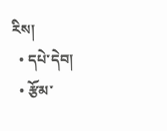རིས།
  • དཔེ་དེབ།
  • རྩོམ་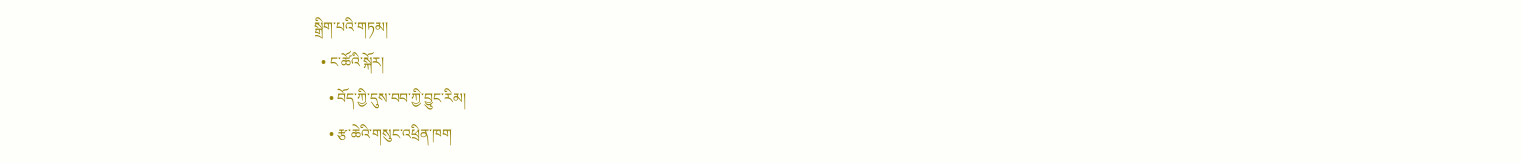སྒྲིག་པའི་གཏམ།
  • ང་ཚོའི་སྐོར།
    • བོད་ཀྱི་དུས་བབ་ཀྱི་བྱུང་རིམ།
    • རྩ་ཆེའི་གསུང་འཕྲིན་ཁག